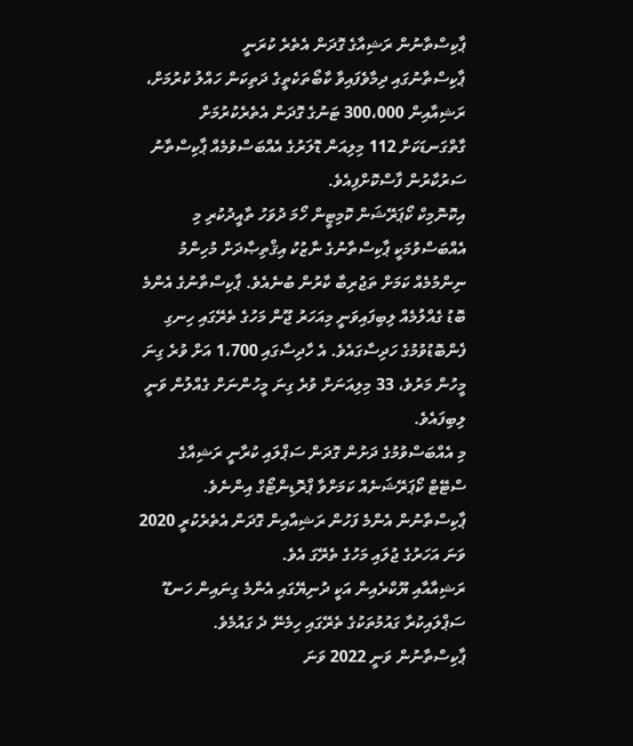ޕާކިސްތާނުން ރަޝިއާގެ ގޮދަން އެތެރެ ކުރަނީ
ޕާކިސްތާނުގައި ދިމާވެފައިވާ ކާބޯތަކެތީގެ ދަތިކަން ހައްލު ކުރުމަށް، ރަޝިއާއިން 300،000 ޓަނުގެ ގޮދަން އެތެރެކުރުމަށް ގާތްގަނޑަކަށް 112 މިލިއަން ޑޮލަރުގެ އެއްބަސްވުމެއް ޕާކިސްތާނު ސަރުކާރުން ފާސްކޮށްފިއެވެ.
އިކޮނޮމިކް ކޯޕަރޭޝަން ކޮމިޓީން ހޯމަ ދުވަހު ތާއީދުކުރި މި އެއްބަސްވުމަކީ ޕާކިސްތާނުގެ ނާޒުކު އިޤްތިޞާދަށް މުހިންމު ނިންމުމެއް ކަމަށް ތަޖުރިބާ ކާރުން ބުނެއެވެ. ޕާކިސްތާނުގެ އެންމެ ބޮޑު ގެއްލުމެއް ލިބިފައިވަނީ މިއަހަރު ޖޫން މަހުގެ ތެރޭގައި ހިނގި ފެންބޮޑުވުމުގެ ހަދިސާގައެވެ. އެ ހާދިސާގައި 1،700 އަށް ވުރެ ގިނަ މީހުން މަރުވެ، 33 މިލިއަނަށް ވުރެ ގިނަ މީހުންނަށް ގެއްލުން ވަނީ ލިބިފައެވެ.
މި އެއްބަސްވުމުގެ ދަށުން ގޮދަން ސަޕްލައި ކުރާނީ ރަޝިއާގެ ސްޓޭޓް ކޯޕަރޭޝަނެއް ކަމަށްވާ ޕްރޮޑިންޓޯގް އިންނެވެ. ޕާކިސްތާނުން އެންމެ ފަހުން ރަޝިއާއިން ގޮދަން އެތެރެކުރީ 2020 ވަނަ އަހަރުގެ ޖުލައި މަހުގެ ތެރޭގަ އެވެ.
ރަޝިއާއާއި ޔޫކްރެއިން އަކީ ދުނިޔޭގައި އެންމެ ގިނައިން ހަނޑޫ ސަޕްލައިކުރާ ގައުމުތަކުގެ ތެރޭގައި ހިމެނޭ ދެ ގައުމެވެ.
ޕާކިސްތާނުން ވަނީ 2022 ވަނަ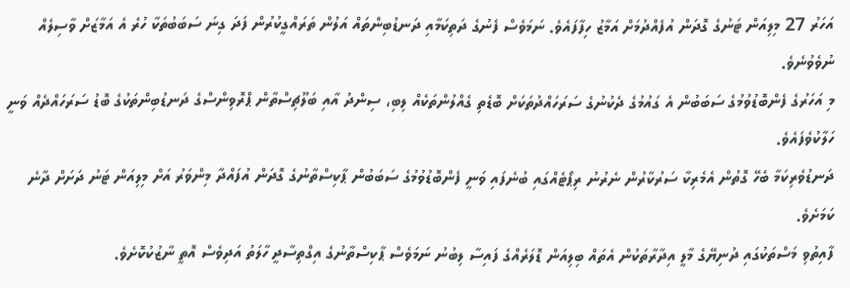އަހަރު 27 މިލިއަން ޓަނުގެ ގޮދަން އުފެއްދުމަށް އަމާޒު ހިފާފައެވެ. ނަމަވެސް ފެނުގެ ދަތިކަމާއި ދަނޑުބިންތައް އަލުން ތަރައްގީކުރުން ފަދަ ގިނަ ސަބަބުތަކާ ހުރެ އެ އަމާޒަށް ވާސިލެއް ނުވެވުނެވެ.
މި އަހަރުގެ ފެންބޮޑުވުމުގެ ސަބަބުން އެ ގައުމުގެ ދެކުނުގެ ސަރަހައްދުތަކަށް ބޮޑެތި ގެއްލުންތަކެއް ލިބި، ސިންދު އާއި ބަލޫޗިސްތާން ޕްރޮވިންސްގެ ދަނޑުބިންތަކުގެ ބޮޑު ސަރަހައްދެއް ވަނީ ހަލާކުވެފައެވެ.
ދަނޑުވެރިކަމާ ބެހޭ ގޮތުން އެމެރިކާ ސަރުކާރުން ނެރުނު ރިޕޯޓެއްގައި ބުނެފައި ވަނީ ފެންބޮޑުވުމުގެ ސަބަބުން ޕާކިސްތާނުގެ ގޮދަން އުފައްދާ މިންވަރު އަށް މިލިއަން ޓަނު ދަށަށް ދާނެ ކަމަށެވެ.
ފާއިތުވި މަސްތަކުގައި ދުނިޔޭގެ މާލީ އިދާރާތަކުން އެތައް ބިލިއަން ޑޮލަރެއްގެ ފައިސާ ލިބުނު ނަމަވެސް ޕާކިސްތާނުގެ އިގްތިސާދީ ހާލަތު އަދިވެސް އޮތީ ނާޒުކުކޮށެވެ.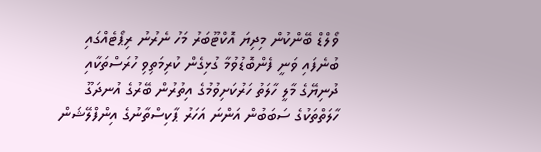ވޯލްޑް ބޭންކުން މިދިޔަ އޮކްޓޫބަރު މަހު ނެރުނު ރިޕޯޓެއްގައި ބުނެފައި ވަނީ ފެންބޮޑުވުމާ ގުޅިގެން ކުރިމަތިވި ހުރަސްތަކާއި ދުނިޔޭގެ މާލީ ހާލަތު ހަރުކަށިވުމުގެ އިތުރުން ބޭރުގެ އުނދަގޫ ހާލަތްތަކުގެ ސަބަބުން އަންނަ އަހަރު ޕާކިސްތާނުގެ އިންފްލޭޝަން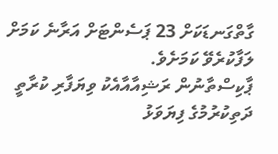ގާތްގަނޑަކަށް 23 ޕަސެންޓަށް އަރާނެ ކަމަށް ލަފާކުރެވޭ ކަމަށެވެ.
ޕާކިސްތާނުން ރަޝިއާއާއެކު ވިޔަފާރި ކުރާތީ ދަތިކުރުމުގެ ފިޔަވަޅު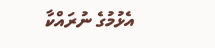އެޅުމުގެ ނުރައްކާ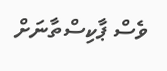ވެސް ޕާކިސްތާނަށް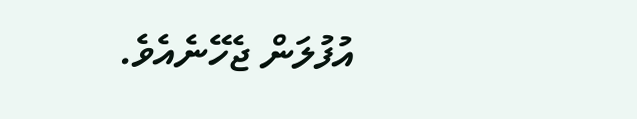އުފުލަން ޖެހޭނެއެވެ.